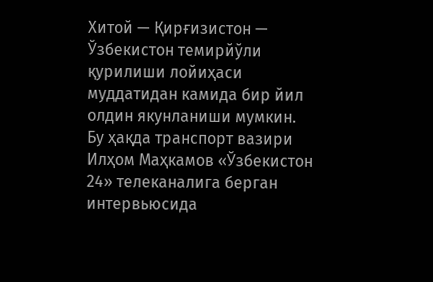Хитой — Қирғизистон — Ўзбекистон темирйўли қурилиши лойиҳаси муддатидан камида бир йил олдин якунланиши мумкин. Бу ҳақда транспорт вазири Илҳом Маҳкамов «Ўзбекистон 24» телеканалига берган интервьюсида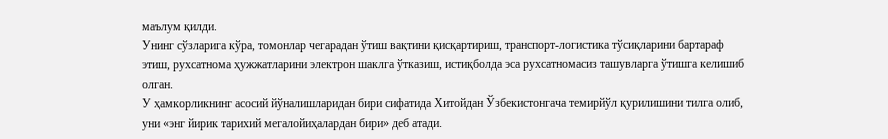маълум қилди.
Унинг сўзларига кўра, томонлар чегарадан ўтиш вақтини қисқартириш, транспорт-логистика тўсиқларини бартараф этиш, рухсатнома ҳужжатларини электрон шаклга ўтказиш, истиқболда эса рухсатномасиз ташувларга ўтишга келишиб олган.
У ҳамкорликнинг асосий йўналишларидан бири сифатида Хитойдан Ўзбекистонгача темирйўл қурилишини тилга олиб, уни «энг йирик тарихий мегалойиҳалардан бири» деб атади.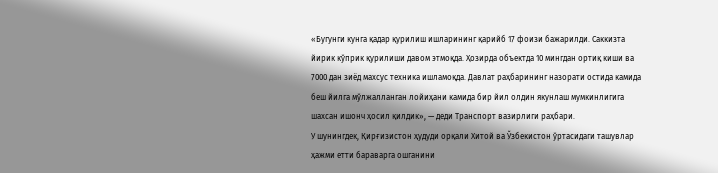«Бугунги кунга қадар қурилиш ишларининг қарийб 17 фоизи бажарилди. Саккизта йирик кўприк қурилиши давом этмоқда. Ҳозирда объектда 10 мингдан ортиқ киши ва 7000 дан зиёд махсус техника ишламоқда. Давлат раҳбарининг назорати остида камида беш йилга мўлжалланган лойиҳани камида бир йил олдин якунлаш мумкинлигига шахсан ишонч ҳосил қилдик», — деди Транспорт вазирлиги раҳбари.
У шунингдек, Қирғизистон ҳудуди орқали Хитой ва Ўзбекистон ўртасидаги ташувлар ҳажми етти бараварга ошганини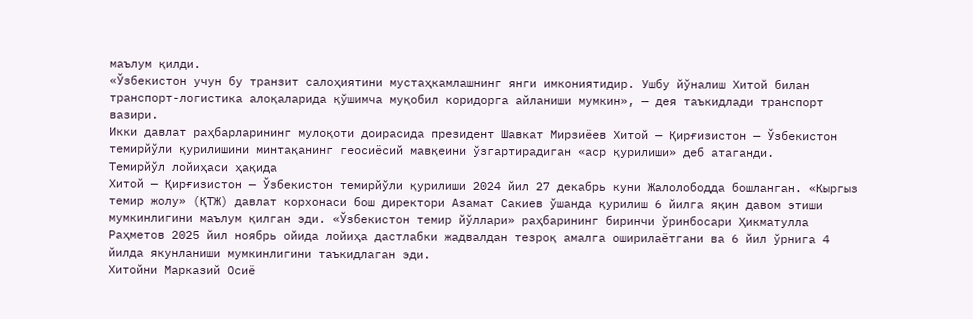маълум қилди.
«Ўзбекистон учун бу транзит салоҳиятини мустаҳкамлашнинг янги имкониятидир. Ушбу йўналиш Хитой билан транспорт-логистика алоқаларида қўшимча муқобил коридорга айланиши мумкин», — дея таъкидлади транспорт вазири.
Икки давлат раҳбарларининг мулоқоти доирасида президент Шавкат Мирзиёев Хитой — Қирғизистон — Ўзбекистон темирйўли қурилишини минтақанинг геосиёсий мавқеини ўзгартирадиган «аср қурилиши» деб атаганди.
Темирйўл лойиҳаси ҳақида
Хитой — Қирғизистон — Ўзбекистон темирйўли қурилиши 2024 йил 27 декабрь куни Жалолободда бошланган. «Кыргыз темир жолу» (ҚТЖ) давлат корхонаси бош директори Азамат Сакиев ўшанда қурилиш 6 йилга яқин давом этиши мумкинлигини маълум қилган эди. «Ўзбекистон темир йўллари» раҳбарининг биринчи ўринбосари Ҳикматулла Раҳметов 2025 йил ноябрь ойида лойиҳа дастлабки жадвалдан тезроқ амалга оширилаётгани ва 6 йил ўрнига 4 йилда якунланиши мумкинлигини таъкидлаган эди.
Хитойни Марказий Осиё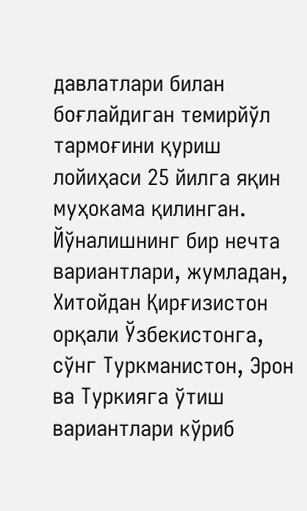давлатлари билан боғлайдиган темирйўл тармоғини қуриш лойиҳаси 25 йилга яқин муҳокама қилинган. Йўналишнинг бир нечта вариантлари, жумладан, Хитойдан Қирғизистон орқали Ўзбекистонга, сўнг Туркманистон, Эрон ва Туркияга ўтиш вариантлари кўриб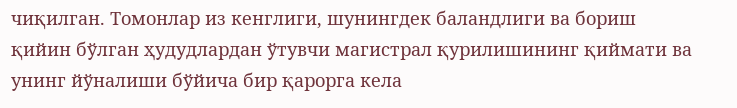чиқилган. Томонлар из кенглиги, шунингдек баландлиги ва бориш қийин бўлган ҳудудлардан ўтувчи магистрал қурилишининг қиймати ва унинг йўналиши бўйича бир қарорга кела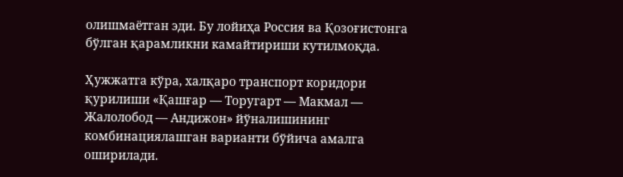олишмаётган эди. Бу лойиҳа Россия ва Қозоғистонга бўлган қарамликни камайтириши кутилмоқда.

Ҳужжатга кўра, халқаро транспорт коридори қурилиши «Қашғар — Торугарт — Макмал — Жалолобод — Андижон» йўналишининг комбинациялашган варианти бўйича амалга оширилади.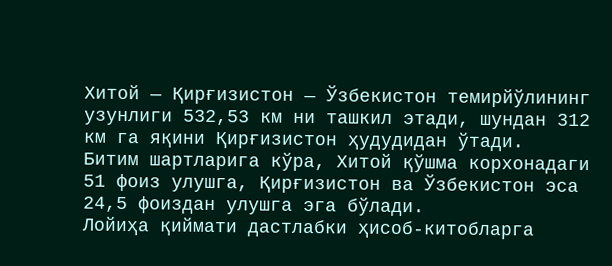Хитой — Қирғизистон — Ўзбекистон темирйўлининг узунлиги 532,53 км ни ташкил этади, шундан 312 км га яқини Қирғизистон ҳудудидан ўтади.
Битим шартларига кўра, Хитой қўшма корхонадаги 51 фоиз улушга, Қирғизистон ва Ўзбекистон эса 24,5 фоиздан улушга эга бўлади.
Лойиҳа қиймати дастлабки ҳисоб-китобларга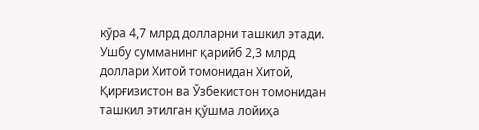кўра 4,7 млрд долларни ташкил этади. Ушбу сумманинг қарийб 2,3 млрд доллари Хитой томонидан Хитой, Қирғизистон ва Ўзбекистон томонидан ташкил этилган қўшма лойиҳа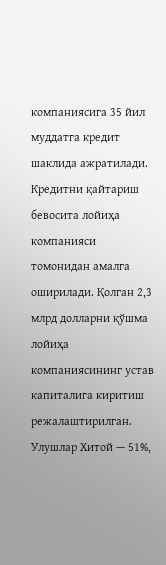компаниясига 35 йил муддатга кредит шаклида ажратилади. Кредитни қайтариш бевосита лойиҳа компанияси томонидан амалга оширилади. Қолган 2,3 млрд долларни қўшма лойиҳа компаниясининг устав капиталига киритиш режалаштирилган. Улушлар Хитой — 51%,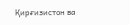Қирғизистон ва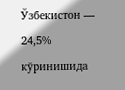Ўзбекистон — 24,5% кўринишида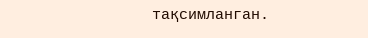тақсимланган.